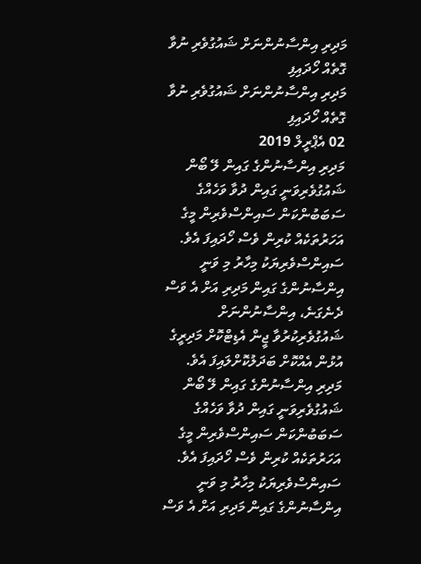މަދިރި އިންސާނުންނަށް ޝައުގުވެރި ނުވާ ގޮތެއް ހޯދައިފި
މަދިރި އިންސާނުންނަށް ޝައުގުވެރި ނުވާ ގޮތެއް ހޯދައިފި
02 އެޕްރީލް 2019
މަދިރި އިންސާނުންގެ ގައިން ލޭ ބޯން ޝައުގުވެރިވަނީ ގައިން ދުވާ ވަހެއްގެ ސަބަބުންކަން ސައިންސްވެރިން މީގެ އަހަރުތަކެއް ކުރިން ވެސް ހޯދައިފަ އެވެ. ސައިންސްވެރިޔަކު މިހާރު މި ވަނީ އިންސާނުންގެ ގައިން މަދިރި އަށް އެ ވަސް ދެނެގަނެ، އިންސާނުންނަށް ޝައުގުވެރިކުރުވާ ޖީން އެޑިޓްކޮށް މަދިރީގެ އުޅުން އެއްކޮށް ބަދަލުކޮށްލައިފަ އެވެ.
މަދިރި އިންސާނުންގެ ގައިން ލޭ ބޯން ޝައުގުވެރިވަނީ ގައިން ދުވާ ވަހެއްގެ ސަބަބުންކަން ސައިންސްވެރިން މީގެ އަހަރުތަކެއް ކުރިން ވެސް ހޯދައިފަ އެވެ. ސައިންސްވެރިޔަކު މިހާރު މި ވަނީ އިންސާނުންގެ ގައިން މަދިރި އަށް އެ ވަސް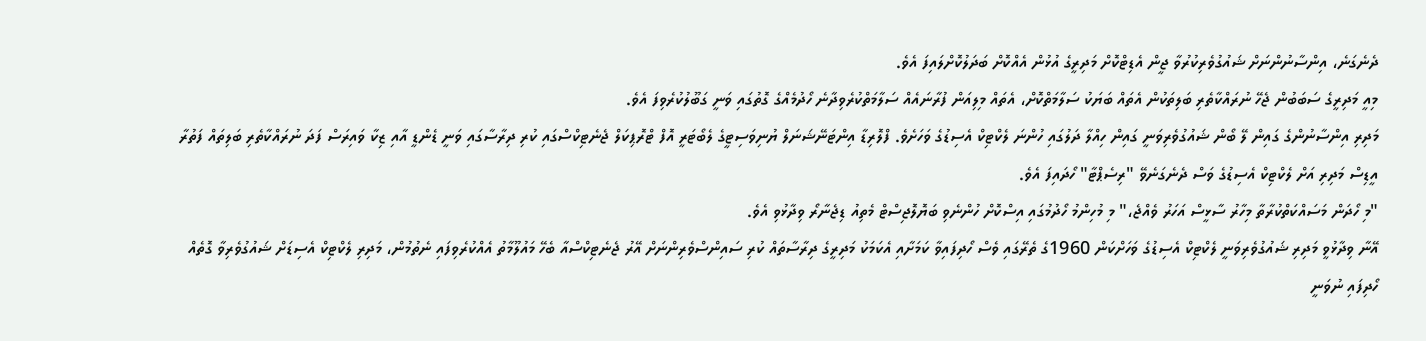ދެނެގަނެ، އިންސާނުންނަށް ޝައުގުވެރިކުރުވާ ޖީން އެޑިޓްކޮށް މަދިރީގެ އުޅުން އެއްކޮށް ބަދަލުކޮށްލައިފަ އެވެ.
މިއީ މަދިރީގެ ސަބަބުން ޖެހޭ ނުރައްކާތެރި ބަލިތަކުން އެތައް ބަޔަކު ސަލާމަތްކޮށް، އެތައް މިލިއަން ފުރާނައެއް ސަލާމަތްކުރެވިދާނެ ހޯދުމެއްގެ ގޮތުގައި ވަނީ ގަބޫލުކުރެވިފަ އެވެ.
މަދިރި އިންސާނުންގެ ގައިން ލޭ ބޯން ޝައުގުވެރިވަނީ ގައިން ހިއްލާ ދަލުގައި ހުންނަ ލެކްޓިކް އެސިޑުގެ ވަހަށެވެ. ފްލޮރިޑާ އިންޓަނޭޝަނަލް ޔުނިވަސިޓީގެ ލެބޯޓަރީ އޮފް ޓްރޮޕިކަލް ޖެނެޓިކްސްގައި ކުރި ދިރާސާގައި ވަނީ ޑެންޑީ އާއި ޒިކާ ވައިރަސް ފަދަ ނުރައްކާތެރި ބަލިތައް ފަތުރާ އީޑިސް މަދިރި އަށް ލެކްޓިކް އެސިޑުގެ ވަސް ދެނެގަނެވޭ "ރިސެޕްޓާ" ހޯދައިފަ އެވެ.
"މި ހޯދަން މަސައްކަތްކުރާތާ މިހާރު ސާޅީސް އަހަރު ވެއްޖެ،" މި މުހިންމު ހޯދުމުގައި އިސްކޮށް ހުންނެވި ބަޔޮލޮޖިސްޓް މެތިއު ޑިޖެނާރޯ ވިދާޅުވި އެވެ.
އޭނާ ވިދާޅުވީ މަދިރި ޝައުގުވެރިވަނީ ލެކްޓިކް އެސިޑުގެ ވަހަށްކަން 1960ގެ ތެރޭގައި ވެސް ހޯދިފައިވާ ކަމަށާއި އެކަމަކު މަދިރީގެ ދިރާސާތައް ކުރި ސައިންސްވެރިންނަށް އޭރު ޖެނެޓިކްސްއާ ބެހޭ މައުލޫމާތު އެއްކުރެވިފައި ނެތުމުން، މަދިރި ލެކްޓިކް އެސިޑަށް ޝައުގުވެރިވާ ގޮތެއް ހޯދިފައި ނުވަނީ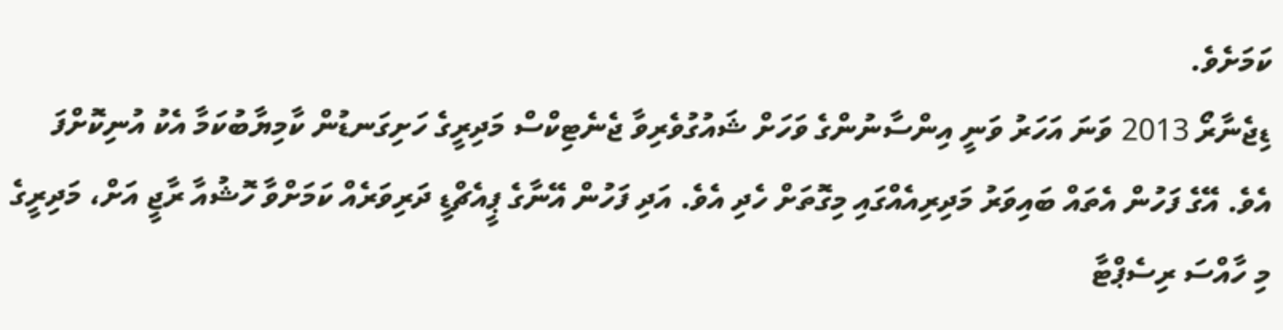ކަމަށެވެ.
ޑިޖެނާރޯ 2013 ވަނަ އަހަރު ވަނީ އިންސާނުންގެ ވަހަށް ޝައުގުވެރިވާ ޖެނެޓިކްސް މަދިރީގެ ހަށިގަނޑުން ކާމިޔާބުކަމާ އެކު އުނިކޮށްފަ އެވެ. އޭގެ ފަހުން އެތައް ބައިވަރު މަދިރިއެއްގައި މިގޮތަށް ހެދި އެވެ. އަދި ފަހުން އޭނާގެ ޕީއެޗްޑީ ދަރިވަރެއް ކަމަށްވާ ހޮޝުއާ ރާޖީ އަށް، މަދިރީގެ މި ހާއްސަ ރިސެޕްޓާ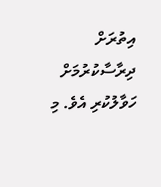އިތުރަށް ދިރާސާކުރުމަށް ހަވާލުކުރި އެވެ. މި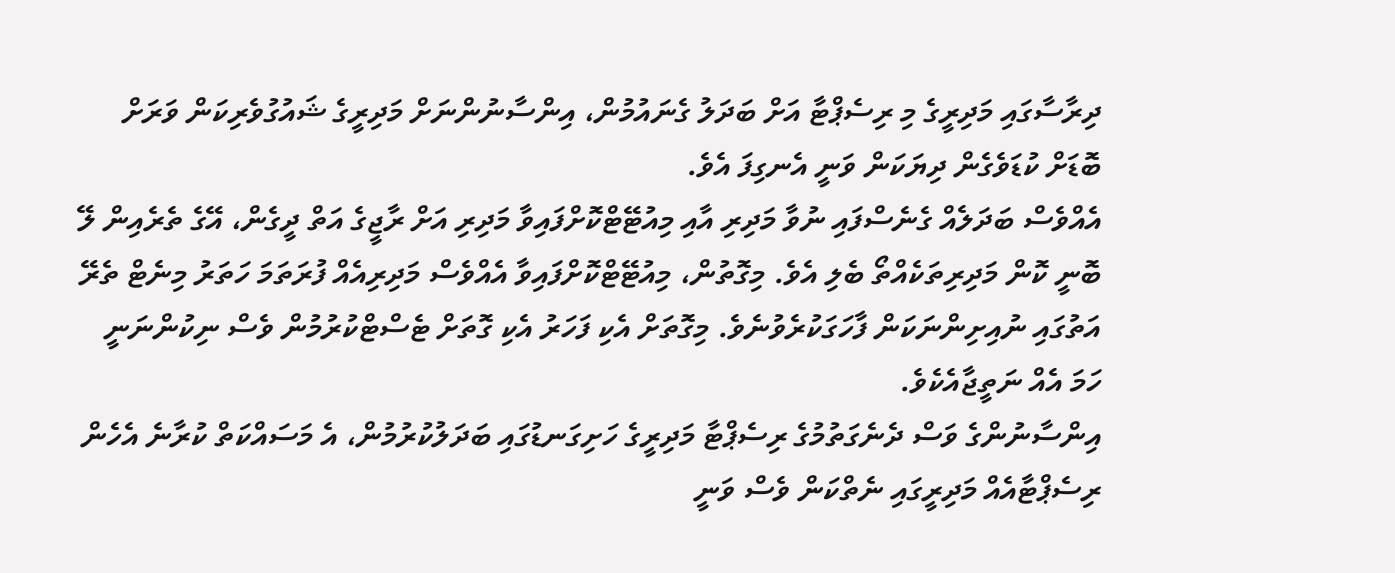ދިރާސާގައި މަދިރީގެ މި ރިސެޕްޓާ އަށް ބަދަލު ގެނައުމުން، އިންސާނުންނަށް މަދިރީގެ ޝައުގުވެރިކަން ވަރަށް ބޮޑަށް ކުޑަވެގެން ދިޔަކަން ވަނީ އެނގިފަ އެވެ.
އެއްވެސް ބަދަލެއް ގެނެސްފައި ނުވާ މަދިރި އާއި މިއުޓޭޓްކޮށްފައިވާ މަދިރި އަށް ރާޖީގެ އަތް ދީގެން، އޭގެ ތެރެއިން ލޭ ބޮނީ ކޮން މަދިރިތަކެއްތޯ ބެލި އެވެ. މިގޮތުން، މިއުޓޭޓްކޮށްފައިވާ އެއްވެސް މަދިރިއެއް ފުރަތަމަ ހަތަރު މިނެޓް ތެރޭ އަތުގައި ނުއިށިންނަކަން ފާހަގަކުރެވުނެވެ. މިގޮތަށް އެކި ފަހަރު އެކި ގޮތަށް ޓެސްޓްކުރުމުން ވެސް ނިކުންނަނީ ހަމަ އެއް ނަތީޖާއެކެވެ.
އިންސާނުންގެ ވަސް ދެނެގަތުމުގެ ރިސެޕްޓާ މަދިރީގެ ހަށިގަނޑުގައި ބަދަލުކުރުމުން، އެ މަސައްކަތް ކުރާނެ އެހެން ރިސެޕްޓާއެއް މަދިރީގައި ނެތްކަން ވެސް ވަނީ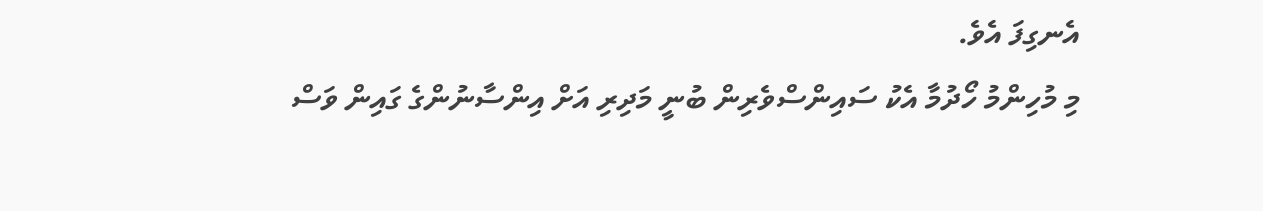އެނގިފަ އެވެ.
މި މުހިންމު ހޯދުމާ އެކު ސައިންސްވެރިން ބުނީ މަދިރި އަށް އިންސާނުންގެ ގައިން ވަސް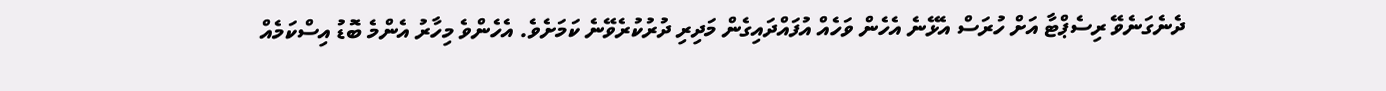ދެނެގަނެވޭ ރިސެޕްޓާ އަށް ހުރަސް އެޅޭނެ އެހެން ވަހެއް އުފައްދައިގެން މަދިރި ދުރުކުރެވޭނެ ކަމަށެވެ. އެހެންވެ މިހާރު އެންމެ ބޮޑު އިސްކަމެއް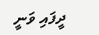ދީފައި ވަނީ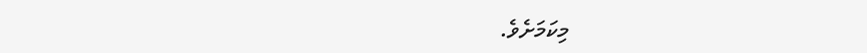މިކަމަށެވެ.